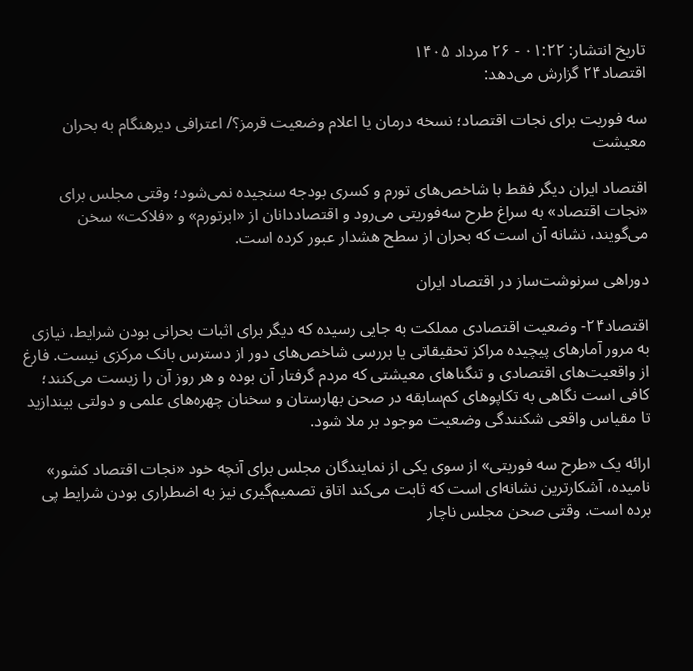تاریخ انتشار: ۰۱:۲۲ - ۲۶ مرداد ۱۴۰۵
اقتصاد۲۴ گزارش می‌دهد:

سه‌ فوریت برای نجات اقتصاد؛ نسخه درمان یا اعلام وضعیت قرمز؟/ اعترافی دیرهنگام به بحران معیشت

اقتصاد ایران دیگر فقط با شاخص‌های تورم و کسری بودجه سنجیده نمی‌شود؛ وقتی مجلس برای «نجات اقتصاد» به سراغ طرح سه‌فوریتی می‌رود و اقتصاددانان از «ابرتورم» و «فلاکت» سخن می‌گویند، نشانه آن است که بحران از سطح هشدار عبور کرده است.

دوراهی سرنوشت‌ساز در اقتصاد ایران

اقتصاد۲۴- وضعیت اقتصادی مملکت به جایی رسیده که دیگر برای اثبات بحرانی بودن شرایط، نیازی به مرور آمار‌های پیچیده مراکز تحقیقاتی یا بررسی شاخص‌های دور از دسترس بانک مرکزی نیست. فارغ از واقعیت‌های اقتصادی و تنگنا‌های معیشتی که مردم گرفتار آن بوده و هر روز آن را زیست می‌کنند؛ کافی است نگاهی به تکاپو‌های کم‌سابقه در صحن بهارستان و سخنان چهره‌های علمی و دولتی بیندازید تا مقیاس واقعی شکنندگی وضعیت موجود بر ملا شود.

ارائه یک «طرح سه فوریتی» از سوی یکی از نمایندگان مجلس برای آنچه خود «نجات اقتصاد کشور» نامیده، آشکارترین نشانه‌ای است که ثابت می‌کند اتاق تصمیم‌گیری نیز به اضطراری بودن شرایط پی برده است. وقتی صحن مجلس ناچار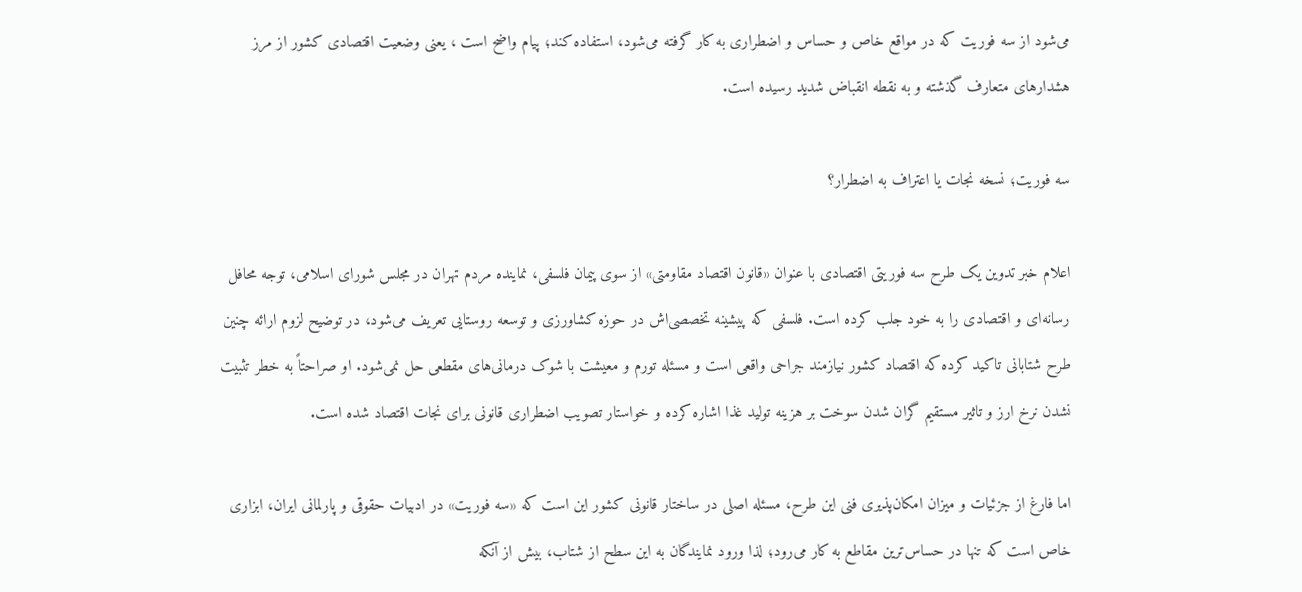می‌شود از سه فوریت که در مواقع خاص و حساس و اضطراری به کار گرفته می‌شود، استفاده کند؛ پیام واضح است ، یعنی وضعیت اقتصادی کشور از مرز هشدار‌های متعارف گذشته و به نقطه انقباض شدید رسیده است.

سه‌ فوریت؛ نسخه نجات یا اعتراف به اضطرار؟

اعلام خبر تدوین یک طرح سه فوریتی اقتصادی با عنوان «قانون اقتصاد مقاومتی» از سوی پیمان فلسفی، نماینده مردم تهران در مجلس شورای اسلامی، توجه محافل رسانه‌ای و اقتصادی را به خود جلب کرده است. فلسفی که پیشینه تخصصی‌اش در حوزه کشاورزی و توسعه روستایی تعریف می‌شود، در توضیح لزوم ارائه چنین طرح شتابانی تاکید کرده که اقتصاد کشور نیازمند جراحی واقعی است و مسئله تورم و معیشت با شوک‌ درمانی‌های مقطعی حل نمی‌شود. او صراحتاً به خطر تثبیت نشدن نرخ ارز و تاثیر مستقیم گران شدن سوخت بر هزینه تولید غذا اشاره کرده و خواستار تصویب اضطراری قانونی برای نجات اقتصاد شده است.

اما فارغ از جزئیات و میزان امکان‌پذیری فنی این طرح، مسئله اصلی در ساختار قانونی کشور این است که «سه فوریت» در ادبیات حقوقی و پارلمانی ایران، ابزاری خاص است که تنها در حساس‌ترین مقاطع به کار می‌رود؛ لذا ورود نمایندگان به این سطح از شتاب، بیش از آنکه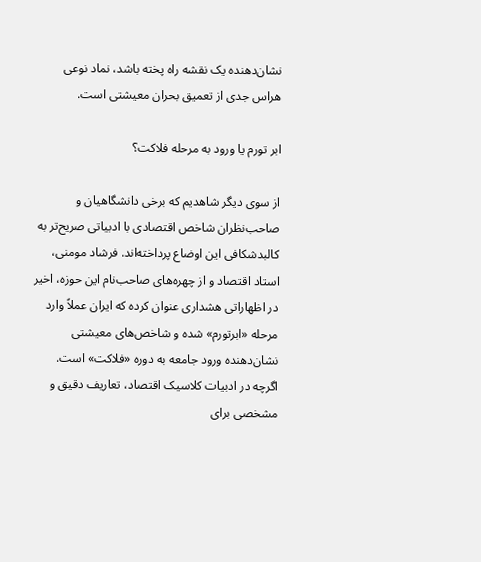نشان‌دهنده یک نقشه راه پخته باشد، نماد نوعی هراس جدی از تعمیق بحران معیشتی است.

ابر تورم یا ورود به مرحله فلاکت؟

از سوی دیگر شاهدیم که برخی دانشگاهیان و صاحب‌نظران شاخص اقتصادی با ادبیاتی صریح‌تر به کالبدشکافی این اوضاع پرداخته‌اند. فرشاد مومنی، استاد اقتصاد و از چهره‌های صاحب‌نام این حوزه، اخیر در اظهاراتی هشداری عنوان کرده که ایران عملاً وارد مرحله «ابرتورم» شده و شاخص‌های معیشتی نشان‌دهنده ورود جامعه به دوره «فلاکت» است. اگرچه در ادبیات کلاسیک اقتصاد، تعاریف دقیق و مشخصی برای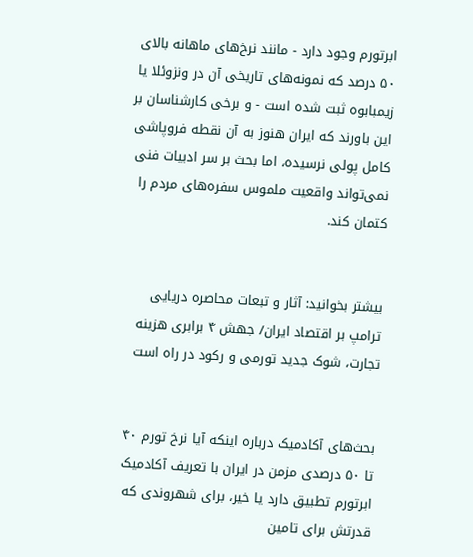ابرتورم وجود دارد - مانند نرخ‌های ماهانه بالای ۵۰ درصد که نمونه‌های تاریخی آن در ونزوئلا یا زیمبابوه ثبت شده است - و برخی کارشناسان بر این باورند که ایران هنوز به آن نقطه فروپاشی کامل پولی نرسیده، اما بحث بر سر ادبیات فنی نمی‌تواند واقعیت ملموس سفره‌های مردم را کتمان کند.


بیشتر بخوانید: آثار و تبعات محاصره دریایی ترامپ بر اقتصاد ایران/ جهش ۴ برابری هزینه تجارت، شوک جدید تورمی و رکود در راه است


بحث‌های آکادمیک درباره اینکه آیا نرخ تورم ۴۰ تا ۵۰ درصدی مزمن در ایران با تعریف آکادمیک ابرتورم تطبیق دارد یا خیر، برای شهروندی که قدرتش برای تامین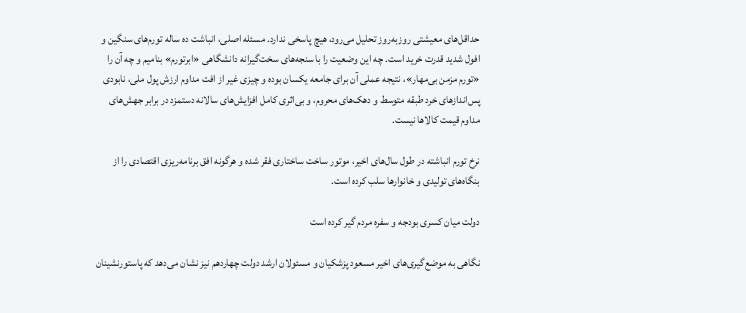حداقل‌های معیشتی روزبه‌روز تحلیل می‌رود، هیچ پاسخی ندارد. مسئله اصلی، انباشت ده ساله تورم‌های سنگین و افول شدید قدرت خرید است. چه این وضعیت را با سنجه‌های سخت‌گیرانه دانشگاهی «ابرتورم» بنامیم و چه آن را «تورم مزمن بی‌مهار»، نتیجه عملی آن برای جامعه یکسان بوده و چیزی غیر از افت مداوم ارزش پول ملی، نابودی پس‌انداز‌های خرد طبقه متوسط و دهک‌های محروم، و بی‌اثری کامل افزایش‌های سالانه دستمزد در برابر جهش‌های مداوم قیمت کالا‌ها نیست.

نرخ تورم انباشته در طول سال‌های اخیر، موتور ساخت ساختاری فقر شده و هرگونه افق برنامه‌ریزی اقتصادی را از بنگاه‌های تولیدی و خانوار‌ها سلب کرده است.

دولت میان کسری بودجه و سفره مردم گیر کرده است

نگاهی به موضع‌گیری‌های اخیر مسعود پزشکیان و مسئولان ارشد دولت چهاردهم نیز نشان می‌دهد که پاستورنشینان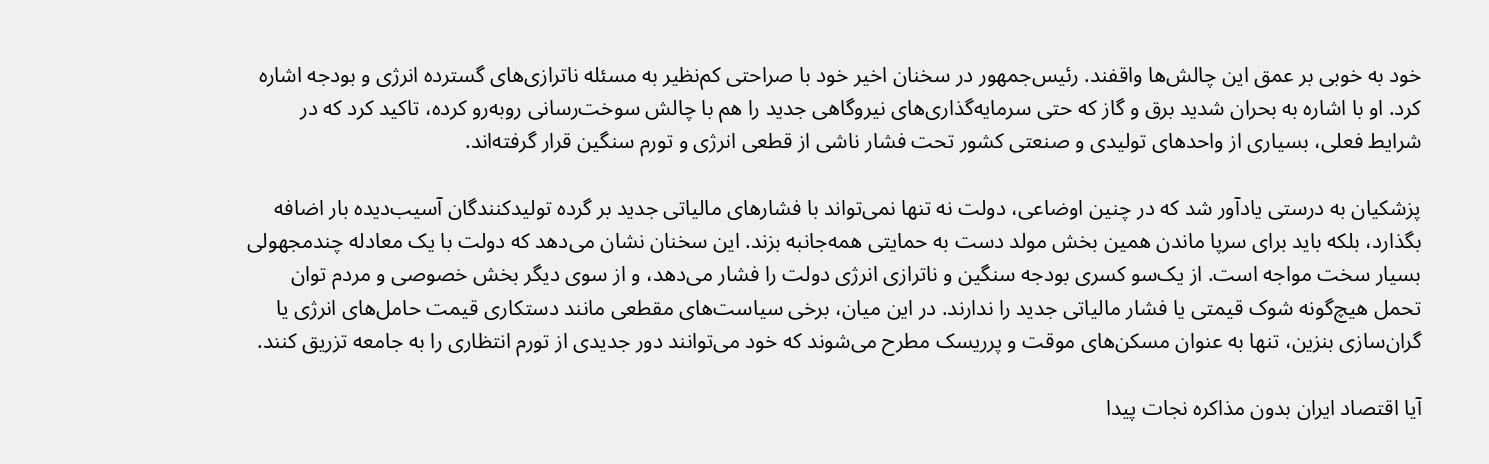خود به خوبی بر عمق این چالش‌ها واقفند. رئیس‌جمهور در سخنان اخیر خود با صراحتی کم‌نظیر به مسئله ناترازی‌های گسترده انرژی و بودجه اشاره کرد. او با اشاره به بحران شدید برق و گاز که حتی سرمایه‌گذاری‌های نیروگاهی جدید را هم با چالش سوخت‌رسانی روبه‌رو کرده، تاکید کرد که در شرایط فعلی، بسیاری از واحد‌های تولیدی و صنعتی کشور تحت فشار ناشی از قطعی انرژی و تورم سنگین قرار گرفته‌اند.

پزشکیان به درستی یادآور شد که در چنین اوضاعی، دولت نه تنها نمی‌تواند با فشار‌های مالیاتی جدید بر گرده تولیدکنندگان آسیب‌دیده بار اضافه بگذارد، بلکه باید برای سرپا ماندن همین بخش مولد دست به حمایتی همه‌جانبه بزند. این سخنان نشان می‌دهد که دولت با یک معادله چندمجهولی بسیار سخت مواجه است. از یک‌سو کسری بودجه سنگین و ناترازی انرژی دولت را فشار می‌دهد، و از سوی دیگر بخش خصوصی و مردم توان تحمل هیچ‌گونه شوک قیمتی یا فشار مالیاتی جدید را ندارند. در این میان، برخی سیاست‌های مقطعی مانند دستکاری قیمت حامل‌های انرژی یا گران‌سازی بنزین، تنها به عنوان مسکن‌های موقت و پرریسک مطرح می‌شوند که خود می‌توانند دور جدیدی از تورم انتظاری را به جامعه تزریق کنند.

آیا اقتصاد ایران بدون مذاکره نجات پیدا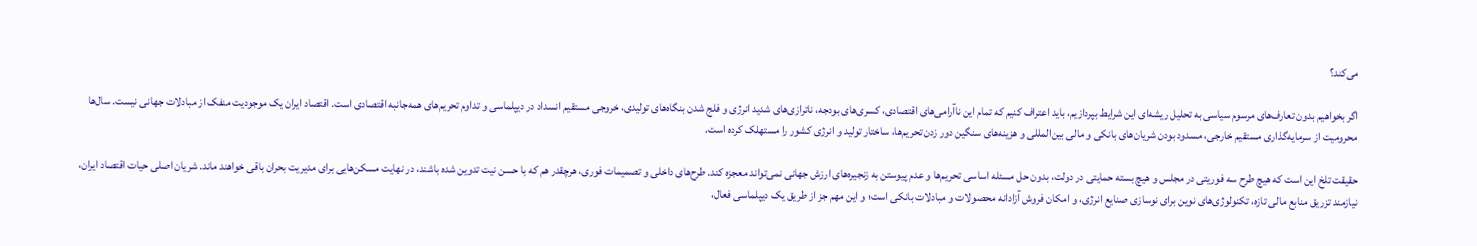می‌کند؟

اگر بخواهیم بدون تعارف‌های مرسوم سیاسی به تحلیل ریشه‌ای این شرایط بپردازیم، باید اعتراف کنیم که تمام این ناآرامی‌های اقتصادی، کسری‌های بودجه، ناترازی‌های شدید انرژی و فلج شدن بنگاه‌های تولیدی، خروجی مستقیم انسداد در دیپلماسی و تداوم تحریم‌های همه‌جانبه اقتصادی است. اقتصاد ایران یک موجودیت منفک از مبادلات جهانی نیست. سال‌ها محرومیت از سرمایه‌گذاری مستقیم خارجی، مسدود بودن شریان‌های بانکی و مالی بین‌المللی و هزینه‌های سنگین دور زدن تحریم‌ها، ساختار تولید و انرژی کشور را مستهلک کرده است.

حقیقت تلخ این است که هیچ طرح سه فوریتی در مجلس و هیچ بسته حمایتی در دولت، بدون حل مسئله اساسی تحریم‌ها و عدم پیوستن به زنجیره‌های ارزش جهانی نمی‌تواند معجزه کند. طرح‌های داخلی و تصمیمات فوری، هرچقدر هم که با حسن نیت تدوین شده باشند، در نهایت مسکن‌هایی برای مدیریت بحران باقی خواهند ماند. شریان اصلی حیات اقتصاد ایران، نیازمند تزریق منابع مالی تازه، تکنولوژی‌های نوین برای نوسازی صنایع انرژی، و امکان فروش آزادانه محصولات و مبادلات بانکی است؛ و این مهم جز از طریق یک دیپلماسی فعال،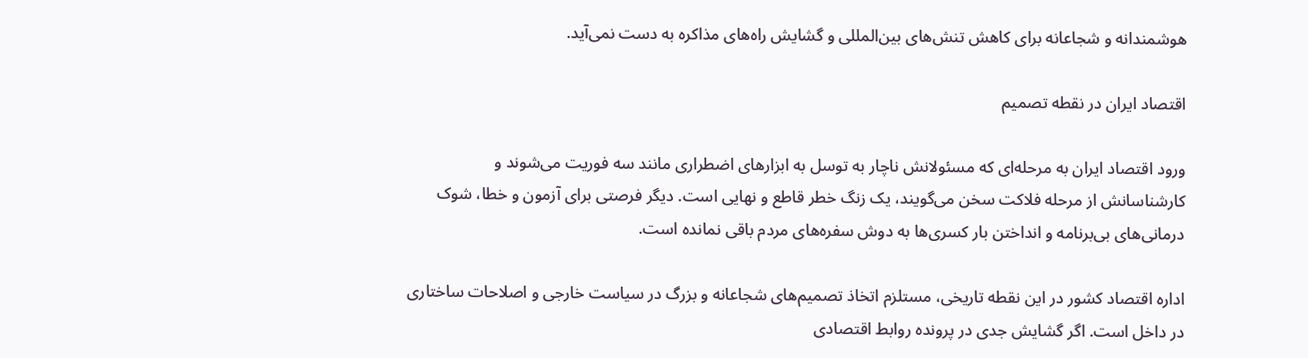هوشمندانه و شجاعانه برای کاهش تنش‌های بین‌المللی و گشایش راه‌های مذاکره به دست نمی‌آید.

اقتصاد ایران در نقطه تصمیم

ورود اقتصاد ایران به مرحله‌ای که مسئولانش ناچار به توسل به ابزار‌های اضطراری مانند سه فوریت می‌شوند و کارشناسانش از مرحله فلاکت سخن می‌گویند، یک زنگ خطر قاطع و نهایی است. دیگر فرصتی برای آزمون و خطا، شوک‌ درمانی‌های بی‌برنامه و انداختن بار کسری‌ها به دوش سفره‌های مردم باقی نمانده است.

اداره اقتصاد کشور در این نقطه تاریخی، مستلزم اتخاذ تصمیم‌های شجاعانه و بزرگ در سیاست خارجی و اصلاحات ساختاری در داخل است. اگر گشایش جدی در پرونده روابط اقتصادی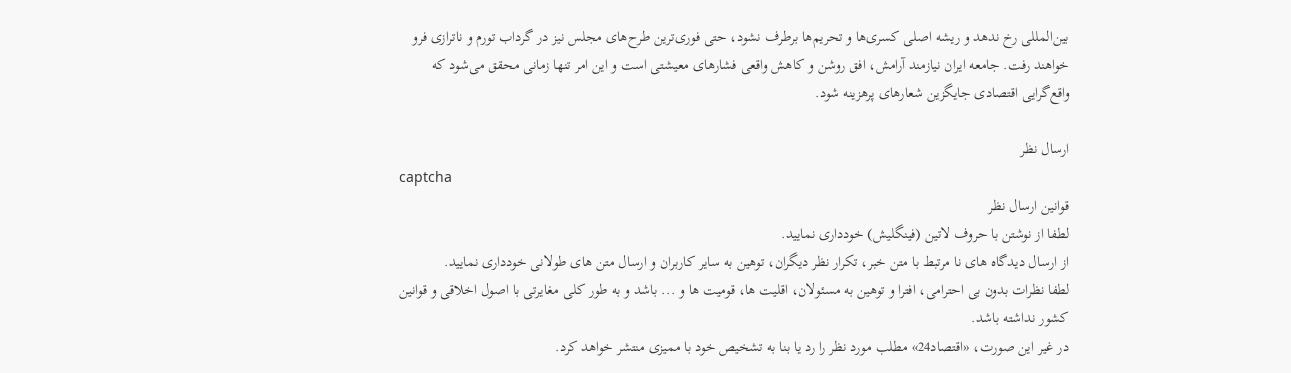بین‌المللی رخ ندهد و ریشه اصلی کسری‌ها و تحریم‌ها برطرف نشود، حتی فوری‌ترین طرح‌های مجلس نیز در گرداب تورم و ناترازی فرو خواهند رفت. جامعه ایران نیازمند آرامش، افق روشن و کاهش واقعی فشار‌های معیشتی است و این امر تنها زمانی محقق می‌شود که واقع‌گرایی اقتصادی جایگزین شعار‌های پرهزینه شود.

ارسال نظر
captcha
قوانین ارسال نظر
لطفا از نوشتن با حروف لاتین (فینگلیش) خودداری نمایید.
از ارسال دیدگاه های نا مرتبط با متن خبر، تکرار نظر دیگران، توهین به سایر کاربران و ارسال متن های طولانی خودداری نمایید.
لطفا نظرات بدون بی احترامی، افترا و توهین به مسئولان، اقلیت ها، قومیت ها و ... باشد و به طور کلی مغایرتی با اصول اخلاقی و قوانین کشور نداشته باشد.
در غیر این صورت، «اقتصاد24» مطلب مورد نظر را رد یا بنا به تشخیص خود با ممیزی منتشر خواهد کرد.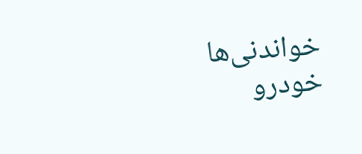خواندنی‌ها
خودرو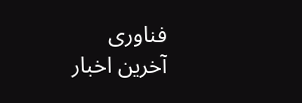فناوری
آخرین اخبار